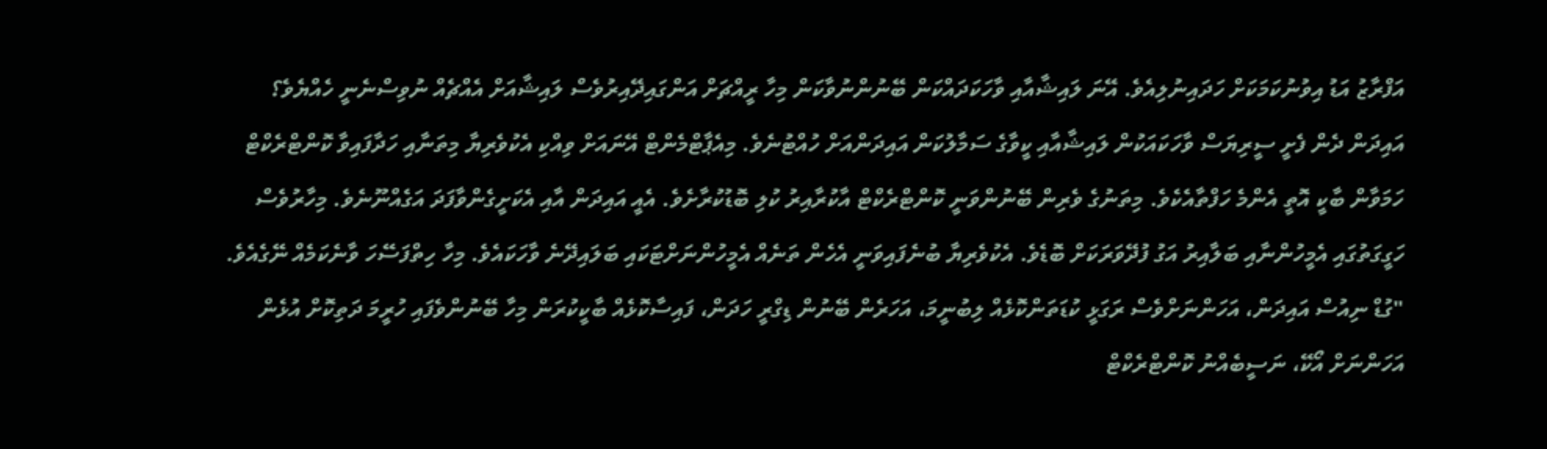އަފްރާޒު އަޑު އިވުނުކަމަކަށް ހަދައިނުލިއެވެ. އޭނަ ލައިޝާއާއި ވާހަކަދައްކަން ބޭނުންނުވާކަން މިހާ ރީއްޗަށް އަންގައިދޭއިރުވެސް ލައިޝާއަށް އެއްޗެއް ނުވިސްނެނީ ހެއްޔެވެ؟ އައިދަން ދެން ފެށީ ސީރިޔަސް ވާހަކައަކުން ލައިޝާއާއި ކީވާގެ ސަމާލުކަން އައިދަންއަށް ހުއްޓުނެވެ. މިއެޕާޓްމެންޓް އޭނައަށް ވިއްކި އެކުވެރިޔާ މިތަނާއި ހަދާފައިވާ ކޮންޓްރެކްޓް ހަމަވާން ބާކީ އޮތީ އެންމެ ހަފްތާއެކެވެ. މިތަނުގެ ވެރިން ބޭނުންވަނީ ކޮންޓްރެކްޓް އާކުރާއިރު ކުލި ބޮޑުކުރާށެވެ. އެއީ އައިދަން އާއި އެކަށީގެންވާފަދަ އަގެއްނޫނެވެ. މިހާރުވެސް ހަގީގަތުގައި އެމީހުންނާއި ބަލާއިރު އަގު ފުދޭވަރަކަށް ބޮޑެވެ. އެކުވެރިޔާ ބުނެފައިވަނީ އެހެން ތަނެއް އެމީހުންނަށްޓަކައި ބަލައިދޭނެ ވާހަކައެވެ. މިހާ ހިތްފަސޭހަ ވާނެކަމެއް ނޭގެއެވެ.
"ގުޑް ނިއުސް އައިދަން، އަހަންނަށްވެސް ރަގަޅީ ކުޑަތަންކޮޅެއް ލިބުނީމަ، އަހަރެން ބޭނުން ޑިގްރީ ހަދަން، ފައިސާކޮޅެއް ބާކީކުރަން މިހާ ބޭނުންވެފައި ހުރީމަ ދަތިކޮށް އުޅެން އަހަންނަށް އޯކޭ، ނަސީބެއްނު ކޮންޓްރެކްޓް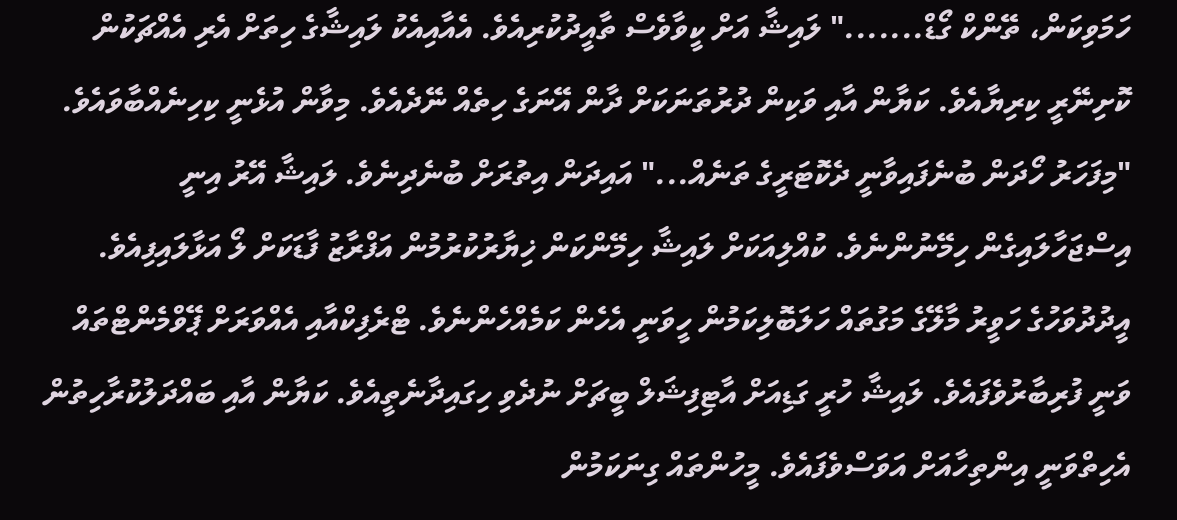ހަމަވިކަން، ތޭންކް ގޯޑް......." ލައިޝާ އަށް ކީވާވެސް ތާއީދުކުރިއެވެ. އެއާއިއެކު ލައިޝާގެ ހިތަށް އެރި އެއްޗަކުން ކޮށިނޭރީ ކިރިޔާއެވެ. ކަޔާން އާއި ވަކިން ދުރުތަނަކަށް ދާން އޭނަގެ ހިތެއް ނޭދެއެވެ. މިވާން އުޅެނީ ކިހިނެއްބާވައެވެ.
"މިފަހަރު ހޯދަން ބުނެފައިވާނީ ދެކޮޓަރީގެ ތަނެއް..." އައިދަން އިތުރަށް ބުނެދިނެވެ. ލައިޝާ އޭރު އިނީ އިސްޖަހާލައިގެން ހިމޭނުންނެވެ. ކުއްލިއަކަށް ލައިޝާ ހިމޭންކަން ޚިޔާރުކުރުމުން އަފްރާޒު ފާޑަކަށް ލޯ އަޅާލައިފިއެވެ.
އީދުދުވަހުގެ ހަވީރު މާލޭގެ މަގުތައް ހަލަބޮލިކަމުން ހީވަނީ އެހެން ކަމެއްހެންނެވެ. ޓްރެފިކްއާއި އެއްވަރަށް ޕޭވްމެންޓްތައް ވަނީ ފުރިބާރުވެފައެވެ. ލައިޝާ ހުރީ ގަޑިއަށް އާޓިފިޝަލް ބީޗަށް ނުދެވި ހިގައިދާނެތީއެވެ. ކަޔާން އާއި ބައްދަލުކުރާހިތުން އެހިތްވަނީ އިންތިހާއަށް އަވަސްވެފައެވެ. މީހުންތައް ގިނަކަމުން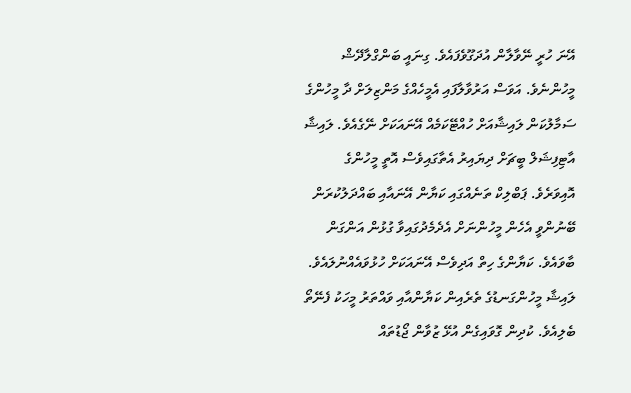އޭނަ ހުރީ ނޭވާލާން އުދަގޫވެފައެވެ. ގިނައީ ބަންގްލާދޭޝް މީހުންނެވެ. އަވަސް އަރުވާލާފައި އެމީހެއްގެ މަންޒިލަށް ދާ މީހުންގެ ސަމާލުކަން ލައިޝާއަށް ހުއްޓޭކަމެއް އޭނައަކަށް ނޭގެއެވެ. ލައިޝާ އާޓިފިޝަލް ބީޗަށް ދިޔައިރު އެތާގައިވެސް އޮތީ މީހުންގެ އޮއިވަރެވެ. ޕަބްލިކް ތަނެއްގައި ކަޔާން އޭނައާއި ބައްދަލުކުރަން ބޭނުންވީ އެހެން މީހުންނަށް އެދެމެދުގައިވާ ގުޅުން އަންގަން ބާވައެވެ. ކަޔާންގެ ހިތް އަދިވެސް އޭނައަކަށް ހުޅުވައެއްނުލައެވެ. ލައިޝާ މީހުންގަނޑުގެ ތެރެއިން ކަޔާންއާއި ވައްތަރު މީހަކު ފެނޭތޯ ބެލިއެވެ. ކުދިން ގޮވައިގެން އުޅޭ ޒުވާން ޖޯޑުތައް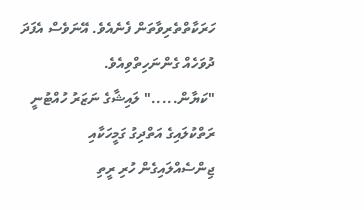ހަރަކާތްތެރިވާތަން ފެނެއެވެ. އޭނަވެސް އެފަދަ ދުވަހެއް ގެންނަހިތްވިއެވެ.
"ކަޔާން....." ލައިޝާގެ ނަޒަރު ހުއްޓުނީ ރަތްކުލައިގެ އަތްދިގު ގަމީހަކާއި ޖިންސެއްލައިގެން ހުރި ރީތި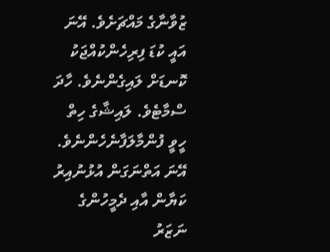ޒުވާނާގެ މައްޗަށެވެ. އޭނަ އައީ ކުޑަ ފިރިހެންކުއްޖަކު ކޮނޑަށް ލައިގެންނެވެ. ހާދަ ސްމާޓެވެ. ލައިޝާގެ ހިތް ހީވީ ފުންމާލަފާނެހެންނެވެ. އޭނަ އަތްނަގަން އުޅުނުއިރު ކަޔާން އާއި ދެމީހުންގެ ނަޒަރު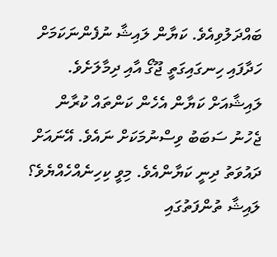ބައްދަލުވިއެވެ. ކަޔާން ލައިޝާ ނުފެންނަކަމަށް ހަދާފައި ހިނގައިގަތީ ޖޫގޯ އާއި ދިމާލަށެވެ. ލައިޝާއަށް ކަޔާން އެހެން ކަންތައް ކުރާން ޖެހުނު ސަބަބު ވިސްނުމަކަށް ނައެވެ. އޭނައަށް ދައުވަތު ދިނީ ކަޔާންއެވެ. މިވީ ކިހިނެއްހެއްޔެވެ؟ ލައިޝާ ތުންފަތުގައި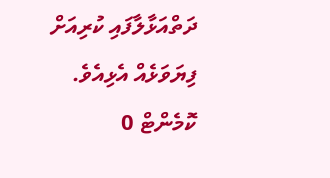ދަތްއަޅާލާފައި ކުރިއަށް ފިޔަވަޅެއް އެޅިއެވެ.
ކޮމެންޓް 0